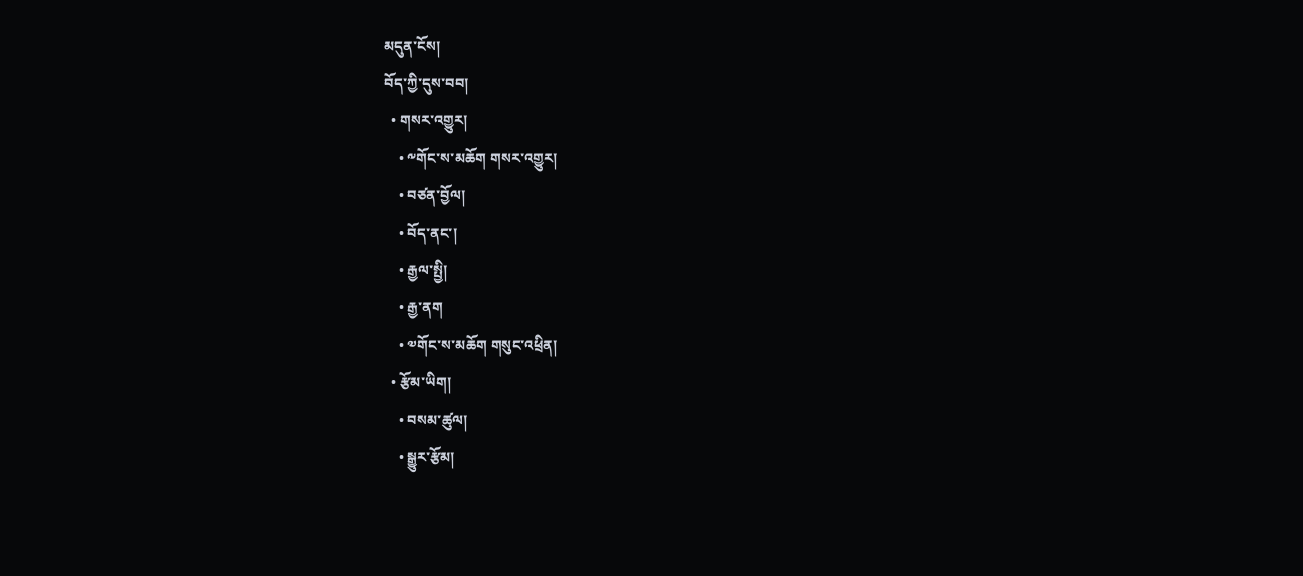མདུན་ངོས།
བོད་ཀྱི་དུས་བབ།
  • གསར་འགྱུར།
    • ༸གོང་ས་མཆོག གསར་འགྱུར།
    • བཙན་བྱོལ།
    • བོད་ནང་།
    • རྒྱལ་སྤྱི།
    • རྒྱ་ནག
    • ༧གོང་ས་མཆོག གསུང་འཕྲིན།
  • རྩོམ་ཡིག།
    • བསམ་ཚུལ།
    • སྒྱུར་རྩོམ།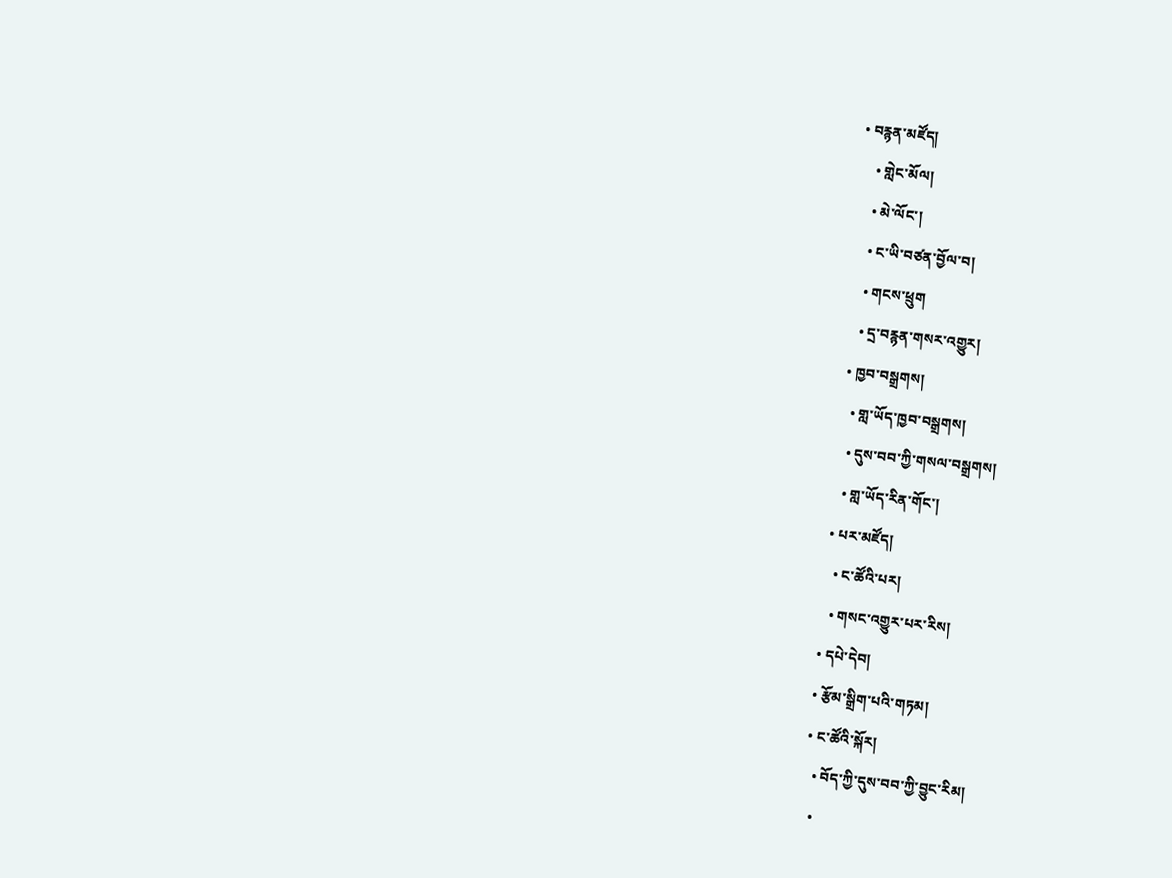• བརྙན་མཛོད།
    • གླེང་མོལ།
    • མེ་ལོང་།
    • ང་ཡི་བཙན་བྱོལ་བ།
    • གངས་ཕྲུག
    • དྲ་བརྙན་གསར་འགྱུར།
  • ཁྱབ་བསྒྲགས།
    • གླ་ཡོད་ཁྱབ་བསྒྲགས།
    • དུས་བབ་ཀྱི་གསལ་བསྒྲགས།
    • གླ་ཡོད་རིན་གོང་།
  • པར་མཛོད།
    • ང་ཚོའི་པར།
    • གསང་འགྱུར་པར་རིས།
  • དཔེ་དེབ།
  • རྩོམ་སྒྲིག་པའི་གཏམ།
  • ང་ཚོའི་སྐོར།
    • བོད་ཀྱི་དུས་བབ་ཀྱི་བྱུང་རིམ།
    •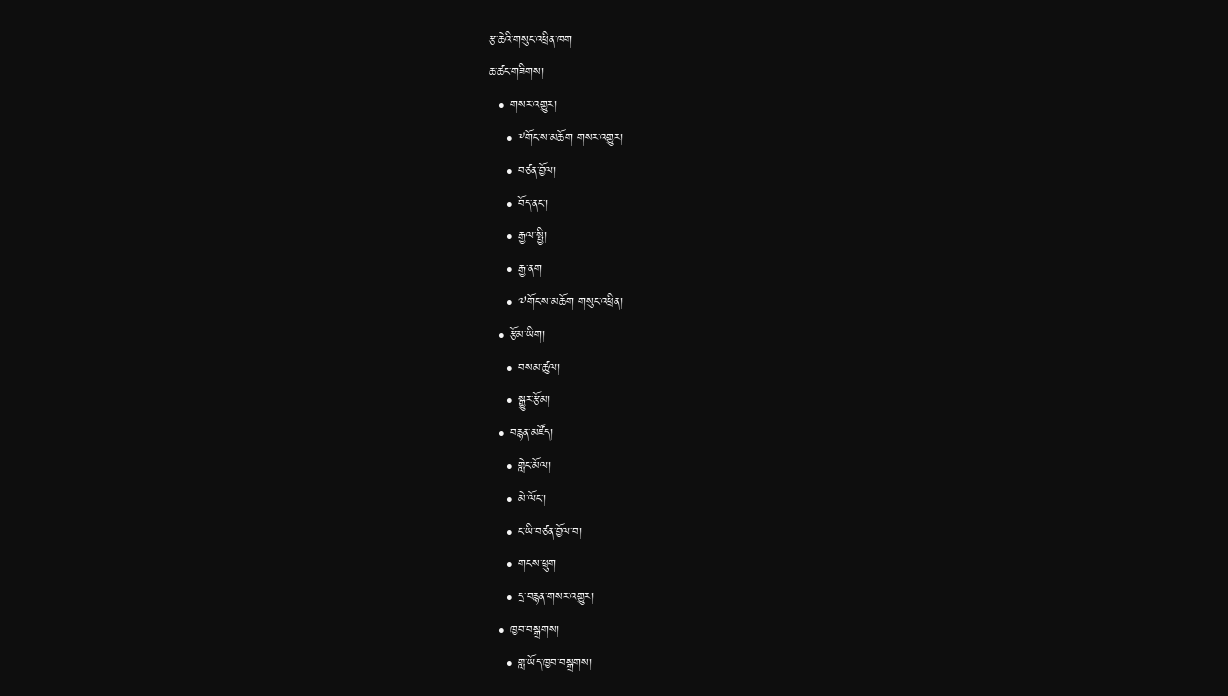རྩ་ཆེའི་གསུང་འཕྲིན་ཁག
ཆ་ཚང་གཟིགས།
  • གསར་འགྱུར།
    • ༸གོང་ས་མཆོག གསར་འགྱུར།
    • བཙན་བྱོལ།
    • བོད་ནང་།
    • རྒྱལ་སྤྱི།
    • རྒྱ་ནག
    • ༧གོང་ས་མཆོག གསུང་འཕྲིན།
  • རྩོམ་ཡིག།
    • བསམ་ཚུལ།
    • སྒྱུར་རྩོམ།
  • བརྙན་མཛོད།
    • གླེང་མོལ།
    • མེ་ལོང་།
    • ང་ཡི་བཙན་བྱོལ་བ།
    • གངས་ཕྲུག
    • དྲ་བརྙན་གསར་འགྱུར།
  • ཁྱབ་བསྒྲགས།
    • གླ་ཡོད་ཁྱབ་བསྒྲགས།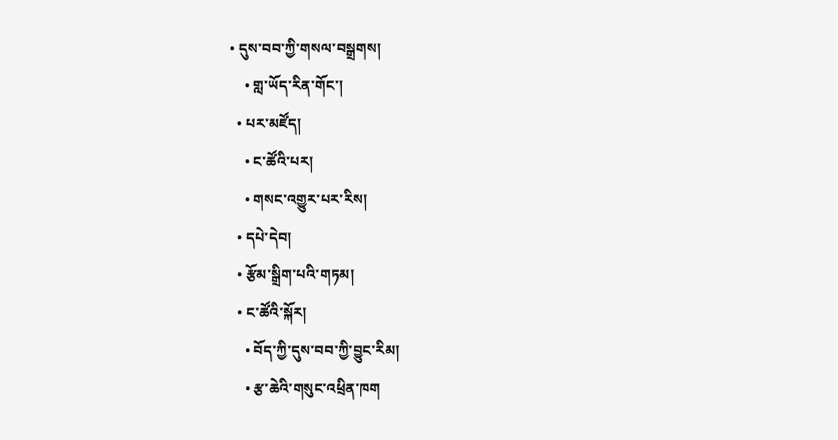• དུས་བབ་ཀྱི་གསལ་བསྒྲགས།
    • གླ་ཡོད་རིན་གོང་།
  • པར་མཛོད།
    • ང་ཚོའི་པར།
    • གསང་འགྱུར་པར་རིས།
  • དཔེ་དེབ།
  • རྩོམ་སྒྲིག་པའི་གཏམ།
  • ང་ཚོའི་སྐོར།
    • བོད་ཀྱི་དུས་བབ་ཀྱི་བྱུང་རིམ།
    • རྩ་ཆེའི་གསུང་འཕྲིན་ཁག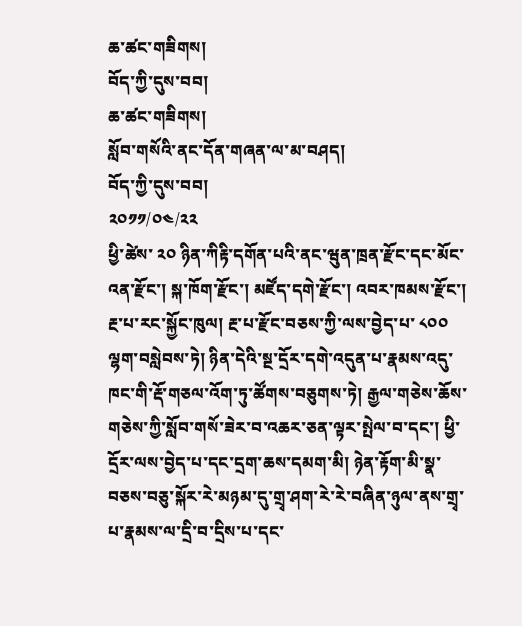ཆ་ཚང་གཟིགས།
བོད་ཀྱི་དུས་བབ།
ཆ་ཚང་གཟིགས།
སློབ་གསོའི་ནང་དོན་གཞན་ལ་མ་བཤད།
བོད་ཀྱི་དུས་བབ།
༢༠༡༡/༠༤/༢༢
ཕྱི་ཚེས་ ༢༠ ཉིན་ཀིརྟི་དགོན་པའི་ནང་ཝུན་ཁྲན་རྫོང་དང་མོང་འན་རྫོང་། སྐ་ཁོག་རྫོང་། མཛོད་དགེ་རྫོང་། འབར་ཁམས་རྫོང་། རྔ་པ་རང་སྐྱོང་ཁུལ། རྔ་པ་རྫོང་བཅས་ཀྱི་ལས་བྱེད་པ་ ༨༠༠ ལྷག་བསླེབས་ཏེ། ཉིན་དེའི་སྔ་དྲོར་དགེ་འདུན་པ་རྣམས་འདུ་ཁང་གི་རྡོ་གཅལ་འོག་ཏུ་ཚོགས་བཅུགས་ཏེ། རྒྱལ་གཅེས་ཆོས་གཅེས་ཀྱི་སློབ་གསོ་ཟེར་བ་འཆར་ཅན་ལྟར་སྤེལ་བ་དང་། ཕྱི་དྲོར་ལས་བྱེད་པ་དང་དྲག་ཆས་དམག་མི། ཉེན་རྟོག་མི་སྣ་བཅས་བཅུ་སྐོར་རེ་མཉམ་དུ་གྲྭ་ཤག་རེ་རེ་བཞིན་ཉུལ་ནས་གྲྭ་པ་རྣམས་ལ་དྲི་བ་དྲིས་པ་དང་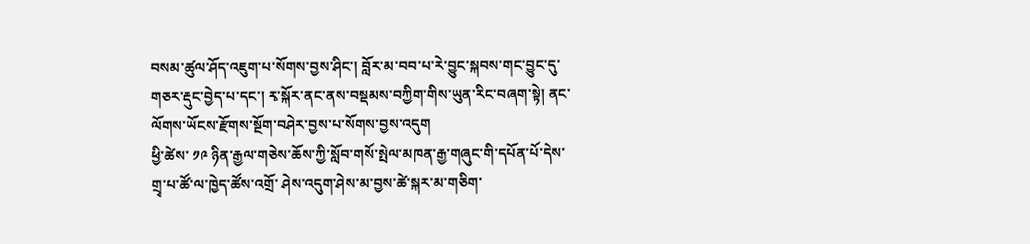བསམ་ཚུལ་ཤོད་འཇུག་པ་སོགས་བྱས་ཤིང་། བློར་མ་བབ་པ་རེ་བྱུང་སྐབས་གང་བྱུང་དུ་གཅར་རྡུང་བྱེད་པ་དང་། རྭ་སྐོར་ནང་ནས་བསྡམས་བཀྱིག་གིས་ཡུན་རིང་བཞག་སྟེ། ནང་ལོགས་ཡོངས་རྫོགས་སྔོག་བཤེར་བྱས་པ་སོགས་བྱས་འདུག
ཕྱི་ཚེས་ ༡༩ ཉིན་རྒྱལ་གཅེས་ཆོས་ཀྱི་སློབ་གསོ་སྤེལ་མཁན་རྒྱ་གཞུང་གི་དཔོན་པོ་དེས་གྲྭ་པ་ཚོ་ལ་ཁྱེད་ཚོས་འགྲོ་ ཤེས་འདུག་ཤེས་མ་བྱས་ཚེ་སྐར་མ་གཅིག་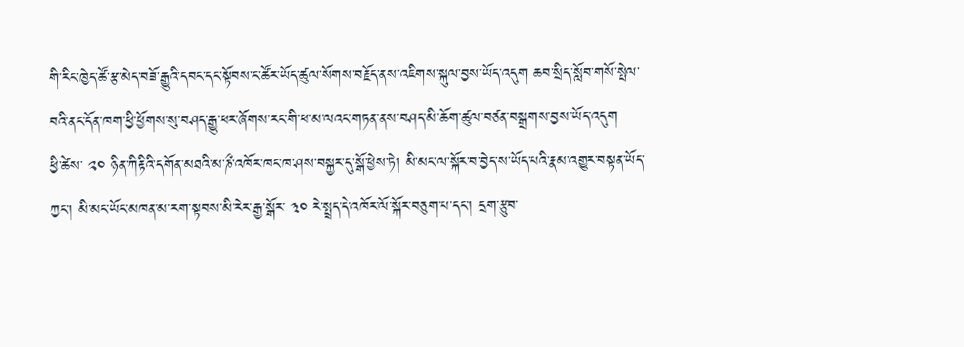གི་རིང་ཁྱེད་ཚོ་རྩ་མེད་བཟོ་རྒྱུའི་དབང་དང་སྟོབས་ང་ཚོར་ཡོད་ཚུལ་སོགས་བརྗོད་ནས་འཇིགས་སྐུལ་བྱས་ཡོད་འདུག ཆབ་སྲིད་སློབ་གསོ་སྤེལ་བའི་ནང་དོན་ཁག་ཕྱི་ཕྱོགས་སུ་བཤད་རྒྱུ་ཕར་ཞོགས་རང་གི་ཕ་མ་ལའང་གཏན་ནས་བཤད་མི་ཆོག་ཚུལ་བཙན་བསྒྲགས་བྱས་ཡོད་འདུག
ཕྱི་ཚེས་ ༢༠ ཉིན་ཀིརྟིའི་དགོན་མཐའི་མ་ཎྀ་འཁོར་ཁང་ཁ་ཤས་བསྐྱར་དུ་སྒོ་ཕྱེས་ཏེ། མི་མང་ལ་སྐོར་བ་བྱེད་ས་ཡོད་པའི་རྣམ་འགྱུར་བསྟན་ཡོད་ཀྱང་། མི་མང་ཡོང་མཁན་མ་རག་སྟབས་མི་རེར་རྒྱ་སྒོར་ ༣༠ རེ་སྤྲད་དེ་འཁོར་ལོ་སྐོར་བཅུག་པ་དང་། དྲག་རྩུབ་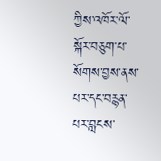ཀྱིས་འཁོར་ལོ་སྐོར་བཅུག་པ་སོགས་བྱས་ནས་པར་དང་བརྙན་པར་བླངས་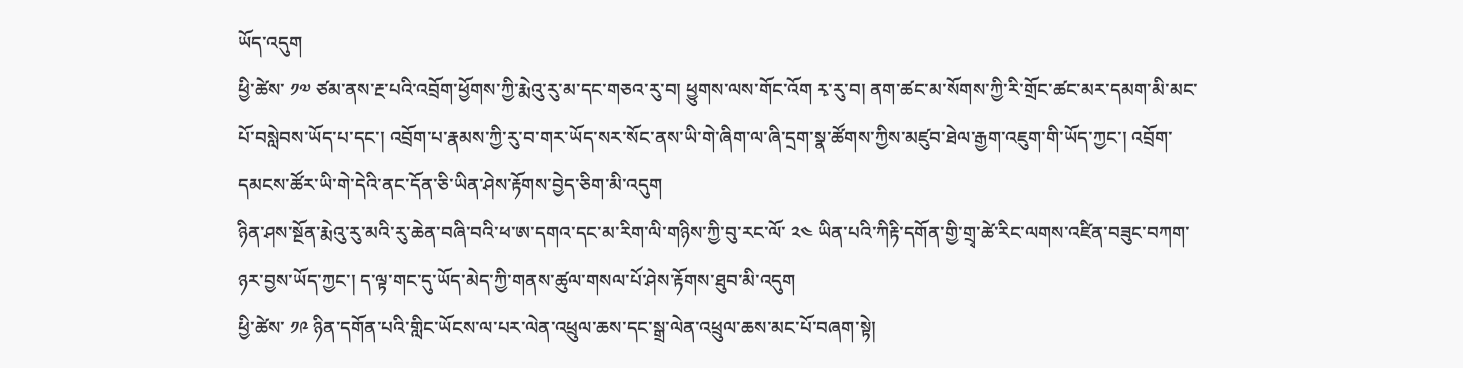ཡོད་འདུག
ཕྱི་ཚེས་ ༡༧ ཙམ་ནས་རྔ་པའི་འབྲོག་ཕྱོགས་ཀྱི་རྨེའུ་རུ་མ་དང་གཅའ་རུ་བ། ཕྱུགས་ལས་གོང་འོག རྭ་རུ་བ། ནག་ཚང་མ་སོགས་ཀྱི་རི་གྲོང་ཚང་མར་དམག་མི་མང་པོ་བསླེབས་ཡོད་པ་དང་། འབྲོག་པ་རྣམས་ཀྱི་རུ་བ་གར་ཡོད་སར་སོང་ནས་ཡི་གེ་ཞིག་ལ་ཞི་དྲག་སྣ་ཚོགས་ཀྱིས་མཛུབ་ཐེལ་རྒྱག་འཇུག་གི་ཡོད་ཀྱང་། འབྲོག་དམངས་ཚོར་ཡི་གེ་དེའི་ནང་དོན་ཅི་ཡིན་ཤེས་རྟོགས་བྱེད་ཅིག་མི་འདུག
ཉིན་ཤས་སྔོན་རྨེའུ་རུ་མའི་རུ་ཆེན་བཞི་བའི་ཕ་ཨ་དགའ་དང་མ་རིག་ལི་གཉིས་ཀྱི་བུ་རང་ལོ་ ༢༤ ཡིན་པའི་ཀིརྟི་དགོན་གྱི་གྲྭ་ཚེ་རིང་ལགས་འཛིན་བཟུང་བཀག་ཉར་བྱས་ཡོད་ཀྱང་། ད་ལྟ་གང་དུ་ཡོད་མེད་ཀྱི་གནས་ཚུལ་གསལ་པོ་ཤེས་རྟོགས་ཐུབ་མི་འདུག
ཕྱི་ཚེས་ ༡༩ ཉིན་དགོན་པའི་གླིང་ཡོངས་ལ་པར་ལེན་འཕྲུལ་ཆས་དང་སྒྲ་ལེན་འཕྲུལ་ཆས་མང་པོ་བཞག་སྟེ།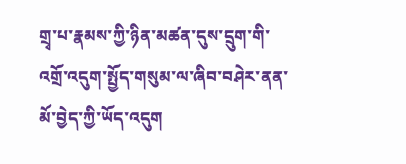གྲྭ་པ་རྣམས་ཀྱི་ཉིན་མཚན་དུས་དྲུག་གི་འགྲོ་འདུག་སྤྱོད་གསུམ་ལ་ཞིབ་བཤེར་ནན་མོ་བྱེད་ཀྱི་ཡོད་འདུག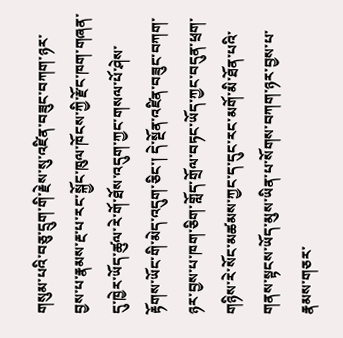གསུམ་པའི་བཅུ་དྲུག་གི་རྗེས་སུ་འཛིན་བཟུང་བཀག་ཉར་བྱས་པ་རྣམས་རྔ་པ་རང་སྐྱོང་ཁུལ་ཁོངས་ཀྱི་རྫོང་ཁག་གཞན་དུ་ཁྱེར་ཡོད་ཚུལ་རེ་གོ་ཐོས་འདུག་ཀྱང་གསལ་པོ་ཤེས་ རྟོགས་ཡོང་གི་མེད་འདུག་ཅིང་། དེ་སྔོན་འཛིན་བཟུང་བཀག་ཉར་བྱས་པ་ཁག་ཅིག་གློད་གྲོལ་བཏང་ཡོད་ཀྱང་བདུན་ཕྲག་གཉིས་རེ་སོང་མཚམས་ཀྱང་ད་དུང་རང་མགོ་མི་ཐོན་པའི་གནས་སྟངས་ཡོད་མུས་ཡིན་པ་སོགས་བཀག་ཉར་བྱས་པ་རྣམས་གཅར་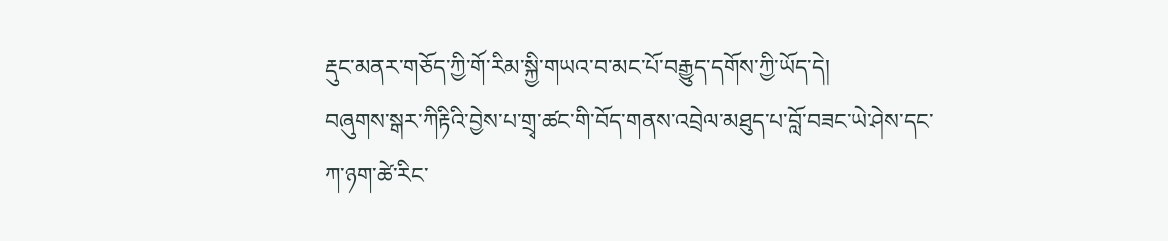རྡུང་མནར་གཅོད་ཀྱི་གོ་རིམ་སྐྱི་གཡའ་བ་མང་པོ་བརྒྱུད་དགོས་ཀྱི་ཡོད་དེ།
བཞུགས་སྒར་ཀིརྟིའི་བྱེས་པ་གྲྭ་ཚང་གི་བོད་གནས་འབྲེལ་མཐུད་པ་བློ་བཟང་ཡེ་ཤེས་དང་ཀ་ཉག་ཚེ་རིང་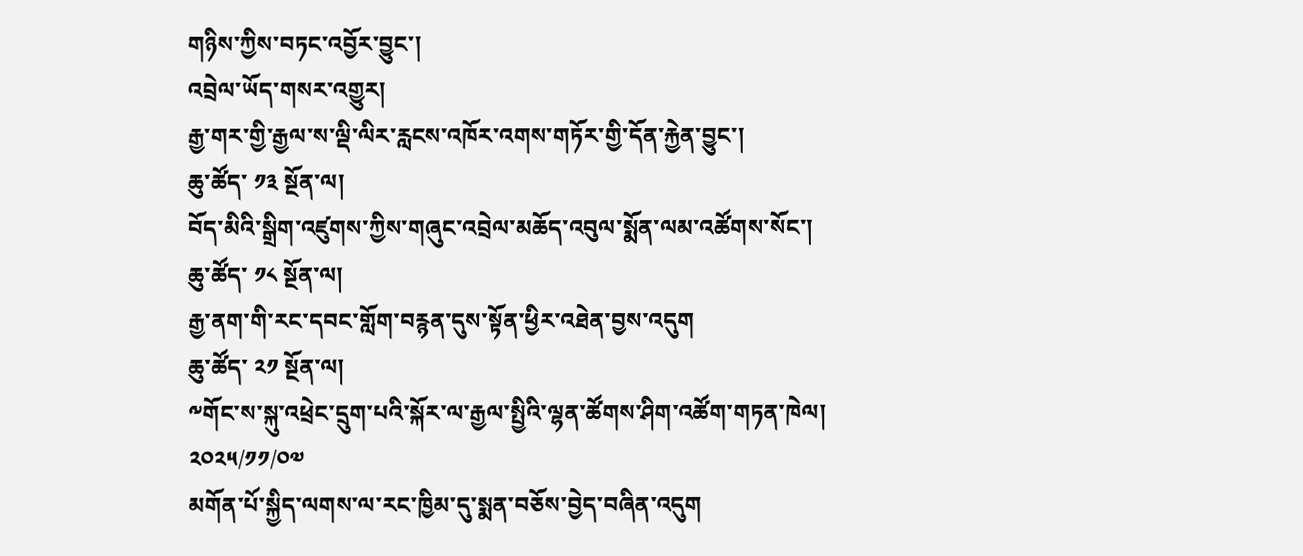གཉིས་ཀྱིས་བཏང་འབྱོར་བྱུང་།
འབྲེལ་ཡོད་གསར་འགྱུར།
རྒྱ་གར་གྱི་རྒྱལ་ས་ལྡི་ལིར་རླངས་འཁོར་འགས་གཏོར་གྱི་དོན་རྐྱེན་བྱུང་།
ཆུ་ཚོད་ ༡༣ སྔོན་ལ།
བོད་མིའི་སྒྲིག་འཛུགས་ཀྱིས་གཞུང་འབྲེལ་མཆོད་འབུལ་སྨོན་ལམ་འཚོགས་སོང་།
ཆུ་ཚོད་ ༡༨ སྔོན་ལ།
རྒྱ་ནག་གི་རང་དབང་གློག་བརྙན་དུས་སྟོན་ཕྱིར་འཐེན་བྱས་འདུག
ཆུ་ཚོད་ ༢༡ སྔོན་ལ།
༸གོང་ས་སྐུ་འཕྲེང་དྲུག་པའི་སྐོར་ལ་རྒྱལ་སྤྱིའི་ལྷན་ཚོགས་ཤིག་འཚོག་གཏན་ཁེལ།
༢༠༢༥/༡༡/༠༧
མགོན་པོ་སྐྱིད་ལགས་ལ་རང་ཁྱིམ་དུ་སྨན་བཅོས་བྱེད་བཞིན་འདུག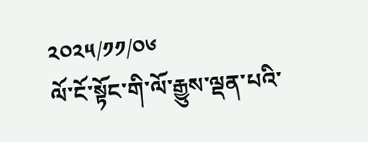༢༠༢༥/༡༡/༠༦
ལོ་ངོ་སྟོང་གི་ལོ་རྒྱུས་ལྡན་པའི་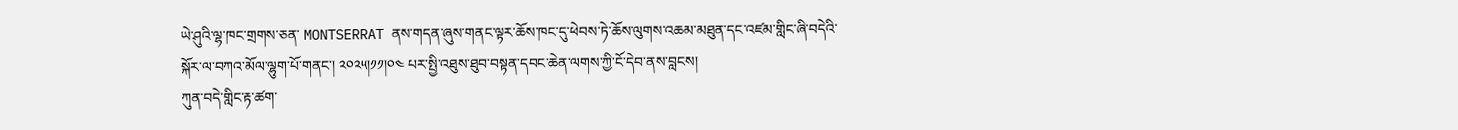ཡེ་ཤུའི་ལྷ་ཁང་གྲགས་ཅན་ MONTSERRAT ནས་གདན་ཞུས་གནང་ལྟར་ཆོས་ཁང་དུ་ཕེབས་ཏེ་ཆོས་ལུགས་འཆམ་མཐུན་དང་འཛམ་གླིང་ཞི་བདེའི་སྐོར་ལ་བཀའ་མོལ་ལྷུག་པོ་གནང་། ༢༠༢༥།༡༡།༠༤ པར་སྤྱི་འཐུས་ཐུབ་བསྟན་དབང་ཆེན་ལགས་ཀྱི་ངོ་དེབ་ནས་བླངས།
ཀུན་བདེ་གླིང་རྟ་ཚག་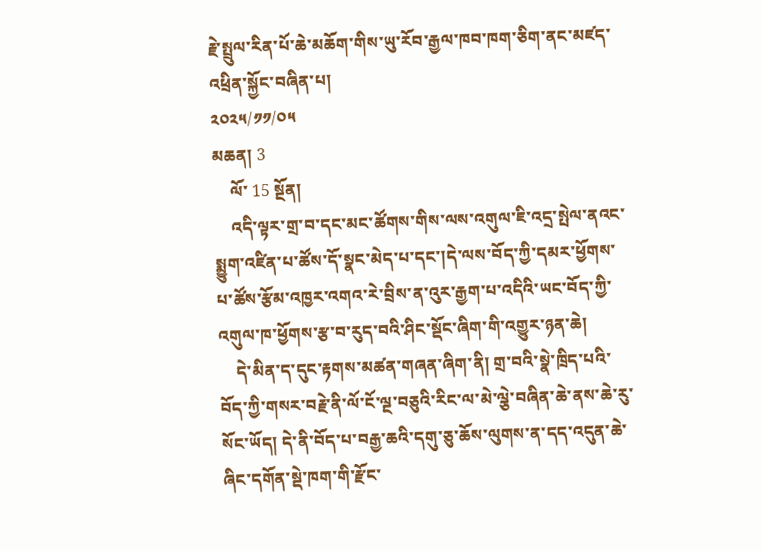རྗེ་སྤྲུལ་རིན་པོ་ཆེ་མཆོག་གིས་ཡུ་རོབ་རྒྱལ་ཁབ་ཁག་ཅིག་ནང་མཛད་འཕྲིན་སྐྱོང་བཞིན་པ།
༢༠༢༥/༡༡/༠༥
མཆན། 3
    ལོ་ 15 སྔོན།
    འདི་ལྟར་གྲ་བ་དང་མང་ཚོགས་གིས་ལས་འགུལ་ཇི་འདྲ་སྤེལ་ནའང་སྨྱུག་འཛིན་པ་ཚོས་དོ་སྣང་མེད་པ་དང་།དེ་ལས་བོད་ཀྱི་དམར་ཕྱོགས་པ་ཚོས་རྩོམ་འཁྱར་འགའ་རེ་བྲིས་ན་འུར་རྒྱག་པ་འདིའི་ཡང་བོད་ཀྱི་འགུལ་ཁ་ཕྱོགས་རྩ་བ་རུད་བའི་ཤིང་སྡོང་ཞིག་གི་འགྱུར་ཉན་ཆེ།
    དེ་མིན་ད་དུང་རྟགས་མཚན་གཞན་ཞིག་ནི། གྲ་བའི་སྣེ་ཁྲིད་པའི་བོད་ཀྱི་གསར་བརྗེ་ནི་ལོ་ངོ་ལྔ་བཅུའི་རིང་ལ་མེ་ལྕེ་བཞིན་ཆེ་ནས་ཆེ་རུ་སོང་ཡོད། དེ་ནི་བོད་པ་བརྒྱ་ཆའི་དགུ་ཅུ་ཆོས་ལུགས་ན་དད་འདུན་ཆེ་ཞིང་དགོན་སྡེ་ཁག་གི་རྫོང་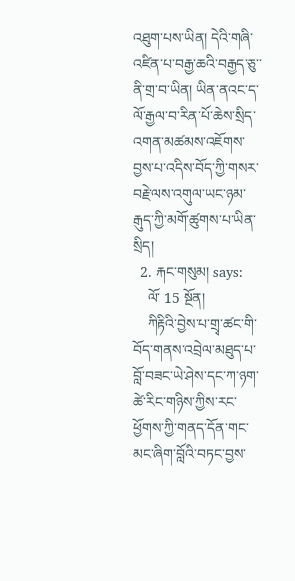འཐུག་པས་ཡིན། དེའི་གཞི་འཛིན་པ་བརྒྱ་ཆའི་བརྒྱད་ཅུ་་ནི་གྲ་བ་ཡིན། ཡིན་ནའང་ད་ལོ་རྒྱལ་བ་རིན་པོ་ཆེས་སྲིད་འགན་མཚམས་འཇོགས་བྱས་པ་འདིས་བོད་ཀྱི་གསར་བརྗེ་ལས་འགུལ་ཡང་ཉམ་རྒུད་ཀྱི་མགོ་ཚུགས་པ་ཡིན་སྲིད།
  2. རྐང་གསུམ། says:
    ལོ་ 15 སྔོན།
    ཀིརྟིའི་བྱེས་པ་གྲྭ་ཚང་གི་བོད་གནས་འབྲེལ་མཐུད་པ་བློ་བཟང་ཡེ་ཤེས་དང་ཀ་ཉག་ཚེ་རིང་གཉིས་ཀྱིས་རང་ཕྱོགས་ཀྱི་གནད་དོན་གང་མང་ཞིག་བློའི་བཏང་བྱས་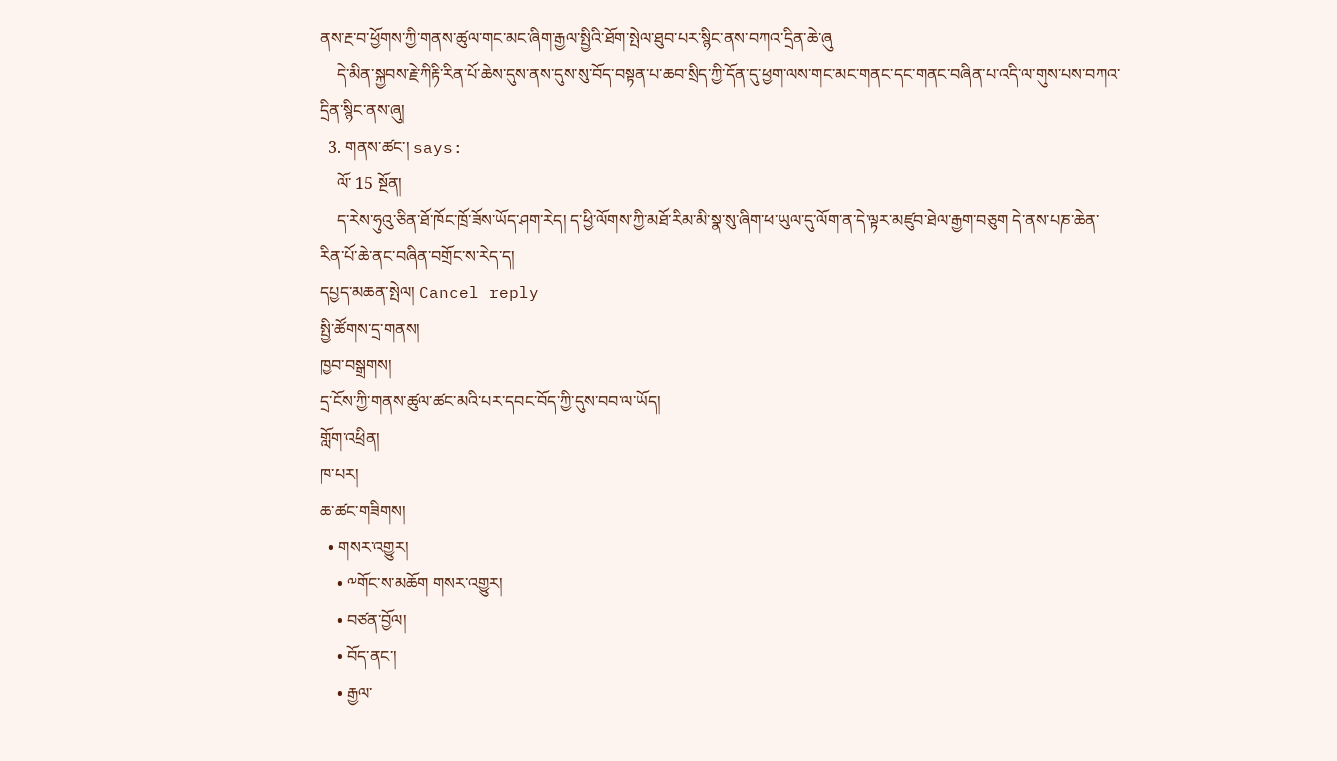ནས་རྔ་བ་ཕྱོགས་ཀྱི་གནས་ཚུལ་གང་མང་ཞིག་རྒྱལ་སྤྱིའི་ཐོག་སྤེལ་ཐུབ་པར་སྙིང་ནས་བཀའ་དྲིན་ཆེ་ཞུ
    དེ་མིན་སྐྱབས་རྗེ་ཀིརྟི་རིན་པོ་ཆེས་དུས་ནས་དུས་སུ་བོད་བསྟན་པ་ཆབ་སྲིད་ཀྱི་དོན་དུ་ཕྱག་ལས་གང་མང་གནང་དང་གནང་བཞིན་པ་འདི་ལ་གུས་པས་བཀའ་དྲིན་སྙིང་ནས་ཞུ།
  3. གནས་ཚང་། says:
    ལོ་ 15 སྔོན།
    ད་རེས་ཧུའུ་ཅིན་ཐོ་ཁོང་ཁྲོ་ཟོས་ཡོད་ཤག་རེད། ད་ཕྱི་ལོགས་ཀྱི་མཐོ་རིམ་མི་སྣ་སུ་ཞིག་ཕ་ཡུལ་དུ་ལོག་ན་དེ་ལྟར་མཛུབ་ཐེལ་རྒྱག་བཅུག དེ་ནས་པཎ་ཆེན་རིན་པོ་ཆེ་ནང་བཞིན་བགྲོང་ས་རེད་ད།
དཔྱད་མཆན་སྤེལ། Cancel reply
སྤྱི་ཚོགས་དྲ་གནས།
ཁྱབ་བསྒྲགས།
དྲ་ངོས་ཀྱི་གནས་ཚུལ་ཚང་མའི་པར་དབང་བོད་ཀྱི་དུས་བབ་ལ་ཡོད།
གློག་འཕྲིན།
ཁ་པར།
ཆ་ཚང་གཟིགས།
  • གསར་འགྱུར།
    • ༸གོང་ས་མཆོག གསར་འགྱུར།
    • བཙན་བྱོལ།
    • བོད་ནང་།
    • རྒྱལ་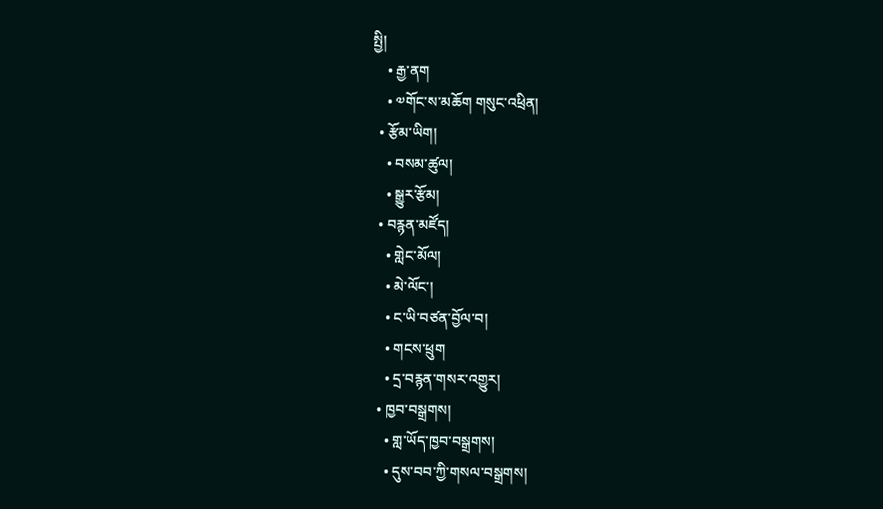སྤྱི།
    • རྒྱ་ནག
    • ༧གོང་ས་མཆོག གསུང་འཕྲིན།
  • རྩོམ་ཡིག།
    • བསམ་ཚུལ།
    • སྒྱུར་རྩོམ།
  • བརྙན་མཛོད།
    • གླེང་མོལ།
    • མེ་ལོང་།
    • ང་ཡི་བཙན་བྱོལ་བ།
    • གངས་ཕྲུག
    • དྲ་བརྙན་གསར་འགྱུར།
  • ཁྱབ་བསྒྲགས།
    • གླ་ཡོད་ཁྱབ་བསྒྲགས།
    • དུས་བབ་ཀྱི་གསལ་བསྒྲགས།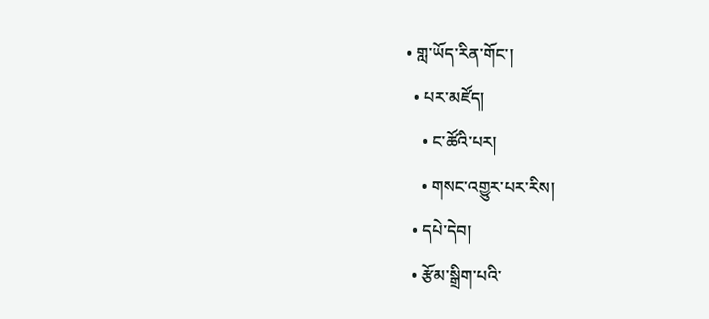• གླ་ཡོད་རིན་གོང་།
  • པར་མཛོད།
    • ང་ཚོའི་པར།
    • གསང་འགྱུར་པར་རིས།
  • དཔེ་དེབ།
  • རྩོམ་སྒྲིག་པའི་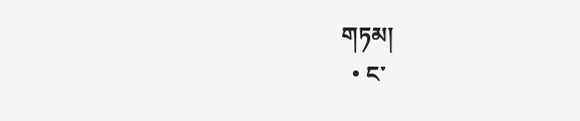གཏམ།
  • ང་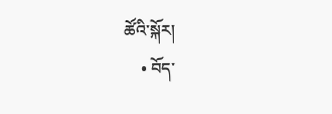ཚོའི་སྐོར།
    • བོད་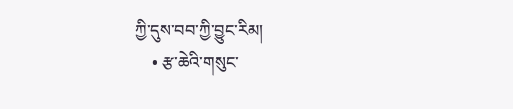ཀྱི་དུས་བབ་ཀྱི་བྱུང་རིམ།
    • རྩ་ཆེའི་གསུང་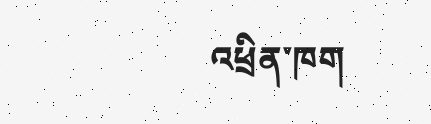འཕྲིན་ཁག